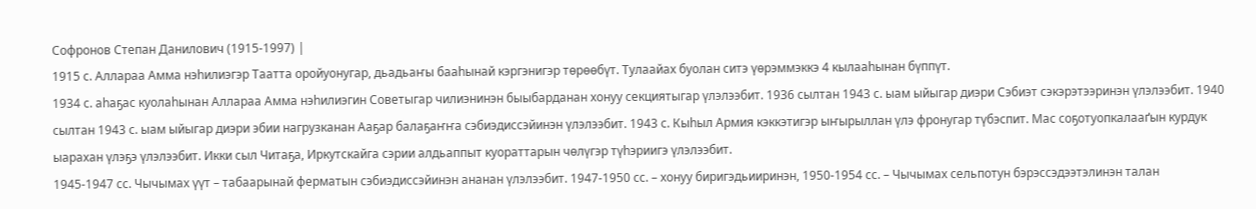Софронов Степан Данилович (1915-1997) |
1915 с. Аллараа Амма нэһилиэгэр Таатта оройуонугар, дьадьаҥы бааһынай кэргэнигэр төрөөбүт. Тулаайах буолан ситэ үөрэммэккэ 4 кылааһынан бүппүт.
1934 с. аһаҕас куолаһынан Аллараа Амма нэһилиэгин Советыгар чилиэнинэн быыбарданан хонуу секциятыгар үлэлээбит. 1936 сылтан 1943 с. ыам ыйыгар диэри Сэбиэт сэкэрэтээринэн үлэлээбит. 1940 сылтан 1943 с. ыам ыйыгар диэри эбии нагрузканан Ааҕар балаҕаҥҥа сэбиэдиссэйинэн үлэлээбит. 1943 с. Кыһыл Армия кэккэтигэр ыҥырыллан үлэ фронугар түбэспит. Мас соҕотуопкалааґын курдук ыарахан үлэҕэ үлэлээбит. Икки сыл Читаҕа, Иркутскайга сэрии алдьаппыт куораттарын чөлүгэр түһэриигэ үлэлээбит.
1945-1947 сс. Чычымах үүт – табаарынай ферматын сэбиэдиссэйинэн ананан үлэлээбит. 1947-1950 сс. – хонуу биригэдьииринэн, 1950-1954 сс. – Чычымах сельпотун бэрэссэдээтэлинэн талан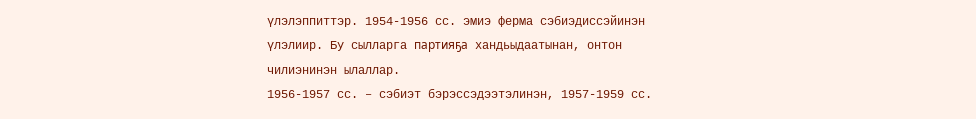үлэлэппиттэр. 1954-1956 сс. эмиэ ферма сэбиэдиссэйинэн үлэлиир. Бу сылларга партияҕа хандьыдаатынан, онтон чилиэнинэн ылаллар.
1956-1957 сс. – сэбиэт бэрэссэдээтэлинэн, 1957-1959 сс.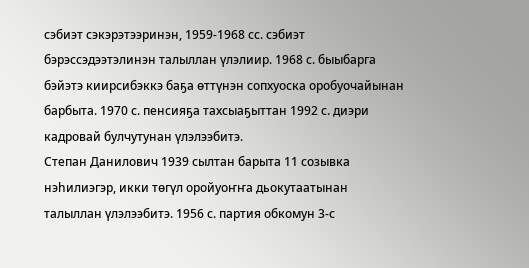сэбиэт сэкэрэтээринэн, 1959-1968 сс. сэбиэт бэрэссэдээтэлинэн талыллан үлэлиир. 1968 с. быыбарга бэйэтэ киирсибэккэ баҕа ѳттүнэн сопхуоска оробуочайынан барбыта. 1970 с. пенсияҕа тахсыаҕыттан 1992 с. диэри кадровай булчутунан үлэлээбитэ.
Степан Данилович 1939 сылтан барыта 11 созывка нэhилиэгэр, икки төгүл оройуоҥҥа дьокутаатынан талыллан үлэлээбитэ. 1956 с. партия обкомун 3-с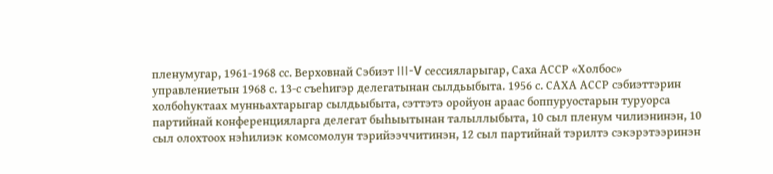пленумугар, 1961-1968 сс. Верховнай Сэбиэт ΙΙΙ-V сессияларыгар, Саха АССР «Холбос» управлениетын 1968 с. 13-с съеhигэр делегатынан сылдьыбыта. 1956 с. САХА АССР сэбиэттэрин холбоhуктаах мунньахтарыгар сылдьыбыта, сэттэтэ оройуон араас боппуруостарын туруорса партийнай конференцияларга делегат быhыытынан талыллыбыта, 10 сыл пленум чилиэнинэн, 10 сыл олохтоох нэhилиэк комсомолун тэрийээччитинэн, 12 сыл партийнай тэрилтэ сэкэрэтээринэн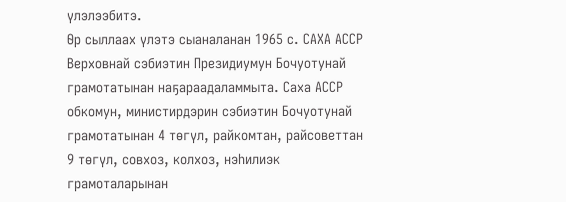үлэлээбитэ.
Ѳр сыллаах үлэтэ сыаналанан 1965 с. САХА АССР Верховнай сэбиэтин Президиумун Бочуотунай грамотатынан наҕараадаламмыта. Саха АССР обкомун, министирдэрин сэбиэтин Бочуотунай грамотатынан 4 төгүл, райкомтан, райсоветтан 9 төгүл, совхоз, колхоз, нэhилиэк грамоталарынан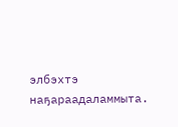элбэхтэ наҕараадаламмыта.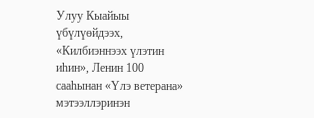Улуу Кыайыы үбүлүөйдээх, «Килбиэннээх үлэтин иhин», Ленин 100 сааhынан «Үлэ ветерана» мэтээллэринэн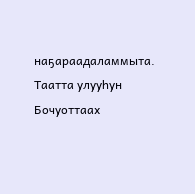наҕараадаламмыта. Таатта улууhун Бочуоттаах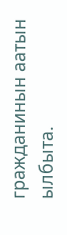гражданинын аатын ылбыта.